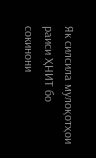Як силсила мулоқотҳои раиси ҲНИТ бо сокинони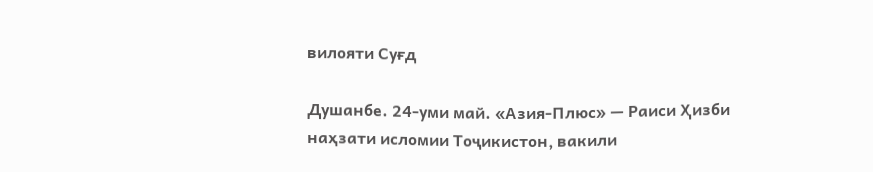вилояти Суғд

Душанбе. 24-уми май. «Азия-Плюс» — Раиси Ҳизби наҳзати исломии Тоҷикистон, вакили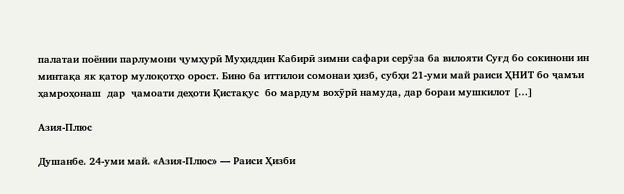палатаи поёнии парлумони ҷумҳурӣ Муҳиддин Кабирӣ зимни сафари серӯза ба вилояти Суғд бо сокинони ин минтақа як қатор мулоқотҳо орост. Бино ба иттилои сомонаи ҳизб, субҳи 21-уми май раиси ҲНИТ бо ҷамъи ҳамроҳонаш  дар  ҷамоати деҳоти Қистақус  бо мардум вохӯрӣ намуда, дар бораи мушкилот […]

Азия-Плюс

Душанбе. 24-уми май. «Азия-Плюс» — Раиси Ҳизби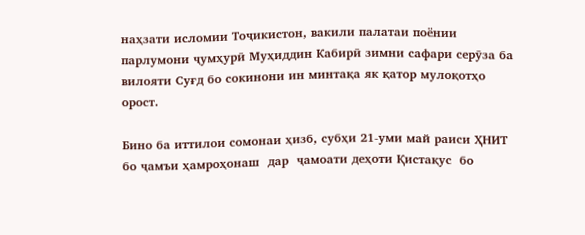наҳзати исломии Тоҷикистон, вакили палатаи поёнии парлумони ҷумҳурӣ Муҳиддин Кабирӣ зимни сафари серӯза ба вилояти Суғд бо сокинони ин минтақа як қатор мулоқотҳо орост.

Бино ба иттилои сомонаи ҳизб, субҳи 21-уми май раиси ҲНИТ бо ҷамъи ҳамроҳонаш  дар  ҷамоати деҳоти Қистақус  бо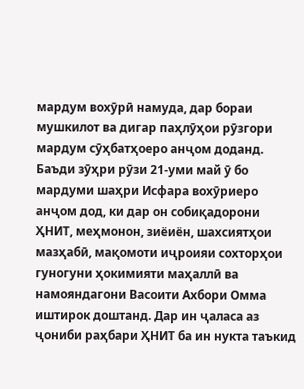мардум вохӯрӣ намуда, дар бораи мушкилот ва дигар паҳлӯҳои рӯзгори мардум сӯҳбатҳоеро анҷом доданд. Баъди зӯҳри рӯзи 21-уми май ӯ бо мардуми шаҳри Исфара вохӯриеро анҷом дод, ки дар он собиқадорони ҲНИТ, меҳмонон, зиёиён, шахсиятҳои мазҳабӣ, мақомоти иҷроияи сохторҳои гуногуни ҳокимияти маҳаллӣ ва намояндагони Васоити Ахбори Омма иштирок доштанд. Дар ин ҷаласа аз ҷониби раҳбари ҲНИТ ба ин нукта таъкид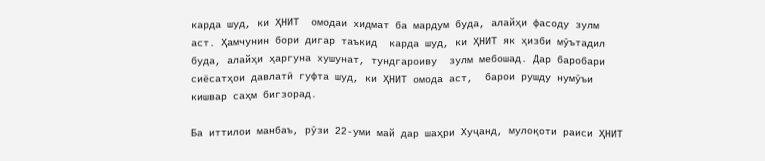карда шуд, ки ҲНИТ  омодаи хидмат ба мардум буда, алайҳи фасоду зулм аст. Ҳамчунин бори дигар таъкид  карда шуд, ки ҲНИТ як ҳизби мӯътадил буда, алайҳи ҳаргуна хушунат, тундгароиву  зулм мебошад. Дар баробари сиёсатҳои давлатӣ гуфта шуд, ки ҲНИТ омода аст,  барои рушду нумӯъи кишвар саҳм бигзорад.

Ба иттилои манбаъ, рӯзи 22-уми май дар шаҳри Хуҷанд, мулоқоти раиси ҲНИТ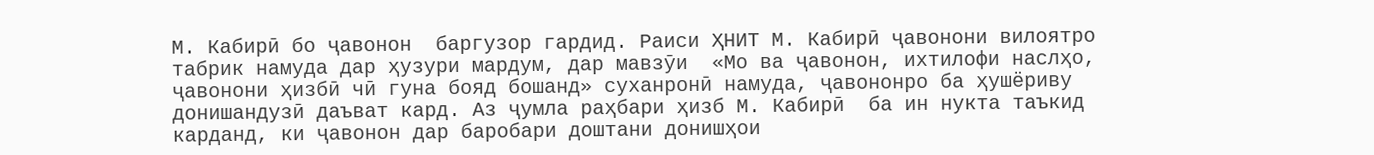М. Кабирӣ бо ҷавонон  баргузор гардид. Раиси ҲНИТ М. Кабирӣ ҷавонони вилоятро табрик намуда дар ҳузури мардум, дар мавзӯи  «Мо ва ҷавонон, ихтилофи наслҳо, ҷавонони ҳизбӣ чӣ гуна бояд бошанд» суханронӣ намуда, ҷавононро ба ҳушёриву донишандузӣ даъват кард. Аз ҷумла раҳбари ҳизб М. Кабирӣ  ба ин нукта таъкид карданд, ки ҷавонон дар баробари доштани донишҳои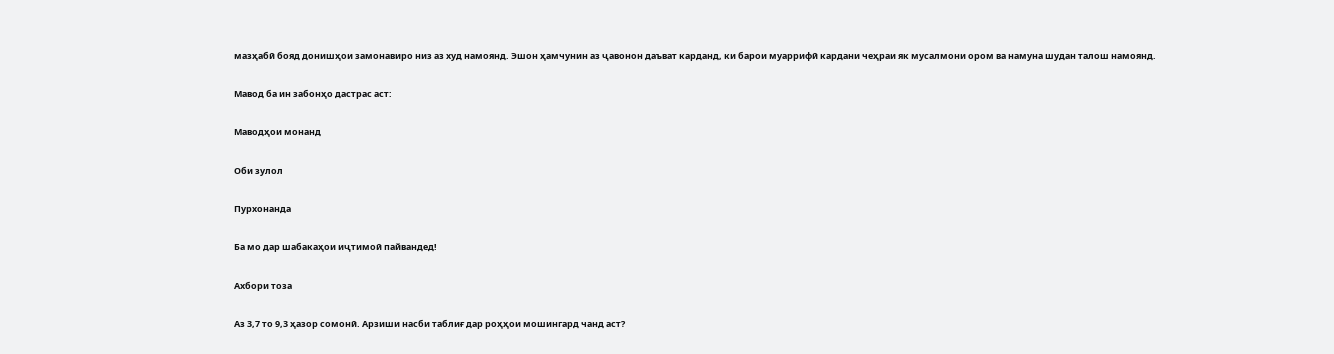мазҳабӣ бояд донишҳои замонавиро низ аз худ намоянд. Эшон ҳамчунин аз ҷавонон даъват карданд, ки барои муаррифӣ кардани чеҳраи як мусалмони ором ва намуна шудан талош намоянд.

Мавод ба ин забонҳо дастрас аст:

Маводҳои монанд

Оби зулол

Пурхонанда

Ба мо дар шабакаҳои иҷтимоӣ пайвандед!

Ахбори тоза

Аз 3,7 то 9,3 ҳазор сомонӣ. Арзиши насби таблиғ дар роҳҳои мошингард чанд аст?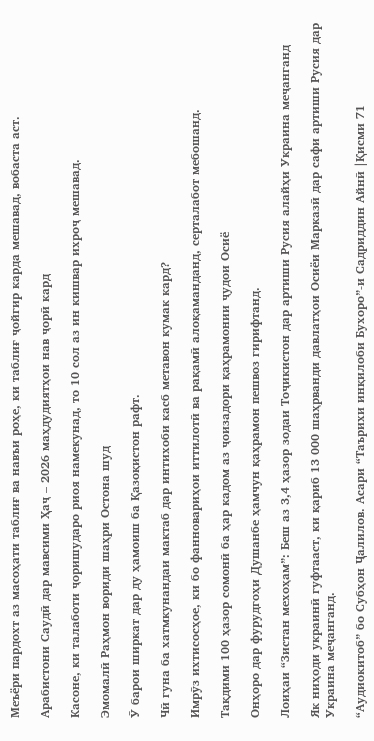Меъёри пардохт аз масоҳати таблиғ ва навъи роҳе, ки таблиғ ҷойгир карда мешавад, вобаста аст.

Арабистони Саудӣ дар мавсими Ҳаҷ – 2026 маҳдудиятҳои нав ҷорӣ кард

Касоне, ки талаботи ҷоришударо риоя намекунад, то 10 сол аз ин кишвар ихроҷ мешавад.

Эмомалӣ Раҳмон вориди шаҳри Остона шуд

Ӯ барои ширкат дар ду ҳамоиш ба Қазоқистон рафт.

Чӣ гуна ба хатмкунандаи мактаб дар интихоби касб метавон кумак кард?

Имрӯз ихтисосҳое, ки бо фанновариҳои иттилотӣ ва рақамӣ алоқаманданд, серталабот мебошанд.

Тақдими 100 ҳазор сомонӣ ба ҳар кадом аз ҷоизадори қаҳрамонии ҷудои Осиё

Онҳоро дар фурудгоҳи Душанбе ҳамчун қаҳрамон пешвоз гирифтанд.

Лоиҳаи “Зистан мехоҳам”: Беш аз 3,4 ҳазор зодаи Тоҷикистон дар артиши Русия алайҳи Украина меҷанганд

Як ниҳоди украинӣ гуфтааст, ки қариб 13 000 шаҳрванди давлатҳои Осиёи Марказӣ дар сафи артиши Русия дар Украина меҷанганд.

“Аудиокитоб” бо Субҳон Ҷалилов. Асари “Таърихи инқилоби Бухоро”-и Садриддин Айнӣ |Қисми 71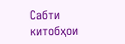Cабти китобҳои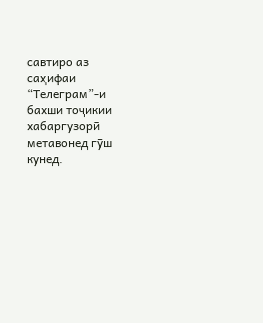савтиро аз саҳифаи “Телеграм”-и бахши тоҷикии хабаргузорӣ метавонед гӯш кунед.